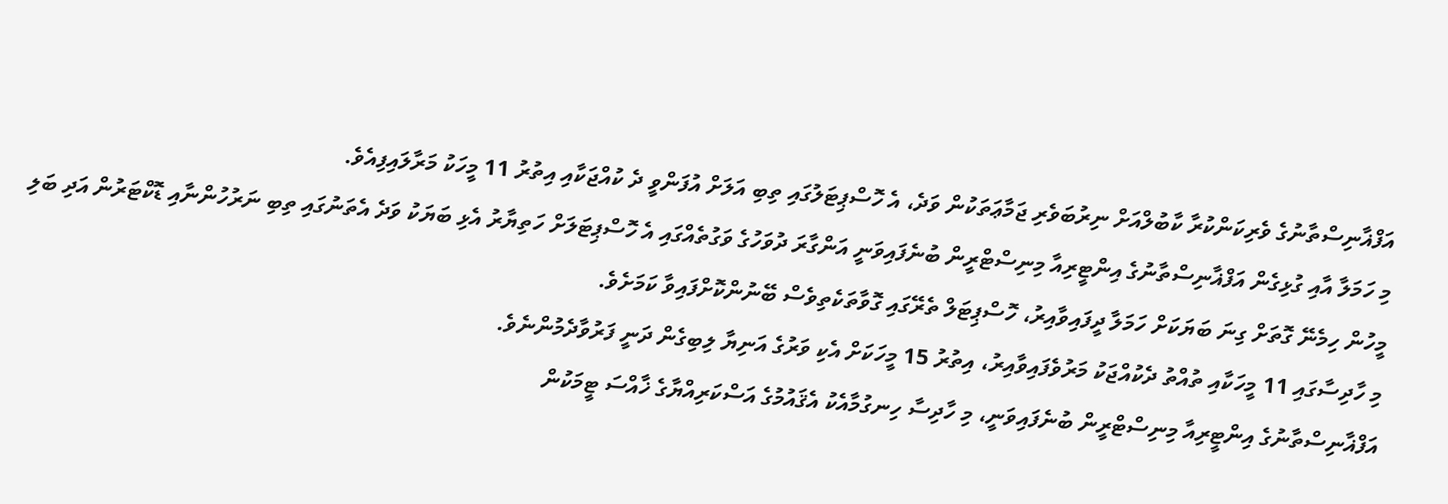އަފްޣާނިސްތާނުގެ ވެރިކަންކުރާ ކާބުލްއަށް ނިރުބަވެރި ޖަމާޢަތަކުން ވަދެ، އެ ހޮސްޕިޓަލުގައި ތިބި އަލަށް އުފަންވީ ދެ ކުއްޖަކާއި އިތުރު 11 މީހަކު މަރާލައިފިއެވެ.
މި ހަމަލާ އާއި ގުޅިގެން އަފްޣާނިސްތާނުގެ އިންޓީރިއާ މިނިސްޓްރީން ބުނެފައިވަނީ އަންގާރަ ދުވަހުގެ ވަގުތެއްގައި އެ ހޮސްޕިޓަލަށް ހަތިޔާރު އެޅި ބަޔަކު ވަދެ އެތަނުގައި ތިބި ނަރުހުންނާއި ޑޮކްޓަރުން އަދި ބަލި މީހުން ހިމެނޭ ގޮތަށް ގިނަ ބަޔަކަށް ހަމަލާ ދީފައިވާއިރު، ހޮސްޕިޓަލް ތެރޭގައި ގޮވާތަކެތިވެސް ބޭނުންކޮށްފައިވާ ކަމަށެވެ.
މި ހާދިސާގައި 11 މީހަކާއި ތުއްތު ދެކުއްޖަކު މަރުވެފައިވާއިރު، އިތުރު 15 މީހަކަށް އެކި ވަރުގެ އަނިޔާ ލިބިގެން ދަނީ ފަރުވާދެމުންނެވެ.
އަފްޣާނިސްތާނުގެ އިންޓީރިއާ މިނިސްޓްރީން ބުނެފައިވަނީ، މި ހާދިސާ ހިނގުމާއެކު އެޤައުމުގެ އަސްކަރިއްޔާގެ ޚާއްސަ ޓީމަކުން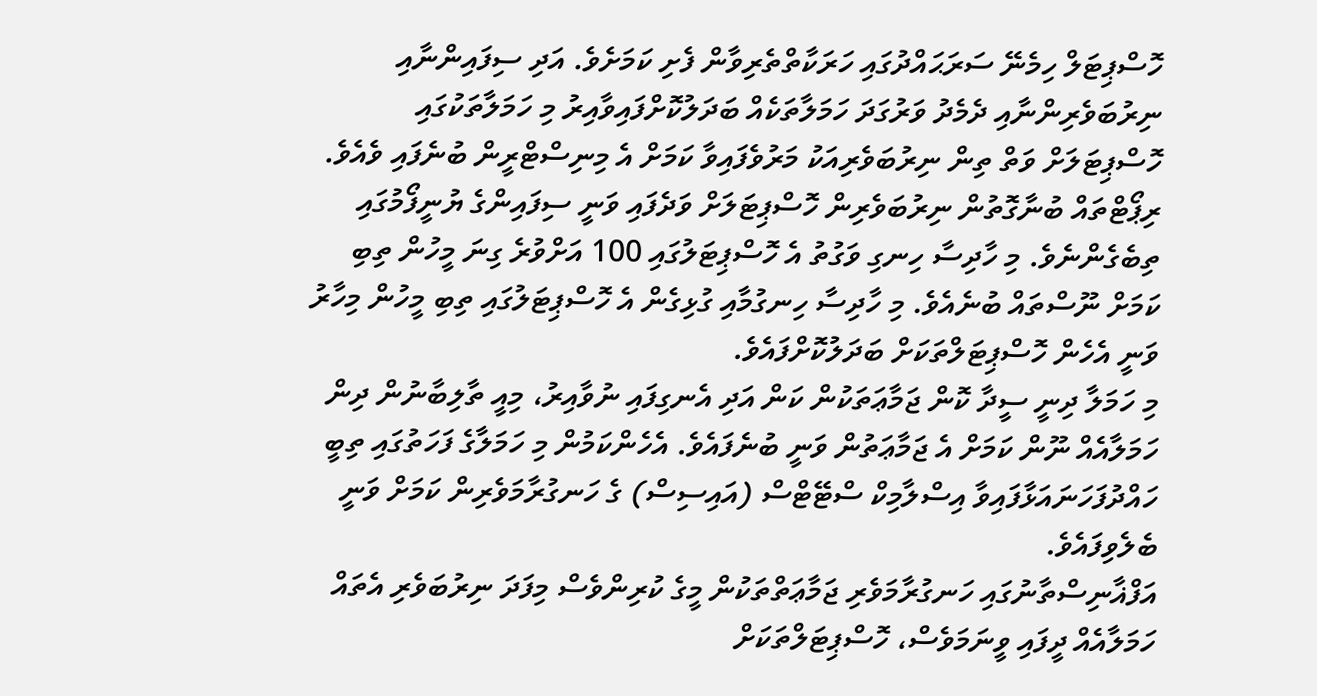ހޮސްޕިޓަލް ހިމެނޭ ސަރަޙައްދުގައި ހަރަކާތްތެރިވާން ފެށި ކަމަށެވެ. އަދި ސިފައިންނާއި ނިރުބަވެރިންނާއި ދެމެދު ވަރުގަދަ ހަމަލާތަކެއް ބަދަލުކޮށްފައިވާއިރު މި ހަމަލާތަކުގައި ހޮސްޕިޓަލަށް ވަތް ތިން ނިރުބަވެރިއަކު މަރުވެފައިވާ ކަމަށް އެ މިނިސްޓްރީން ބުނެފައި ވެއެވެ.
ރިޕޯޓްތައް ބުނާގޮތުން ނިރުބަވެރިން ހޮސްޕިޓަލަށް ވަދެފައި ވަނީ ސިފައިންގެ ޔުނީފޯމުގައި ތިބެގެންނެވެ. މި ހާދިސާ ހިނގި ވަގުތު އެ ހޮސްޕިޓަލުގައި 100 އަށްވުރެ ގިނަ މީހުން ތިބި ކަމަށް ނޫސްތައް ބުނެއެވެ. މި ހާދިސާ ހިނގުމާއި ގުޅިގެން އެ ހޮސްޕިޓަލުގައި ތިބި މީހުން މިހާރު ވަނީ އެހެން ހޮސްޕިޓަލްތަކަށް ބަދަލުކޮށްފައެވެ.
މި ހަމަލާ ދިނީ ސީދާ ކޮން ޖަމާޢަތަކުން ކަން އަދި އެނގިފައި ނުވާއިރު، މިއީ ތާލިބާނުން ދިން ހަމަލާއެއް ނޫން ކަމަށް އެ ޖަމާޢަތުން ވަނީ ބުނެފައެވެ. އެހެންކަމުން މި ހަމަލާގެ ފަހަތުގައި ތިބީ ހައްދުފަހަނައަޅާފައިވާ އިސްލާމިކް ސްޓޭޓްސް (އައިސިސް) ގެ ހަނގުރާމަވެރިން ކަމަށް ވަނީ ބެލެވިފައެވެ.
އަފްޣާނިސްތާނުގައި ހަނގުރާމަވެރި ޖަމާޢަތްތަކުން މީގެ ކުރިންވެސް މިފަދަ ނިރުބަވެރި އެތައް ހަމަލާއެއް ދީފައި ވީނަމަވެސް، ހޮސްޕިޓަލްތަކަށް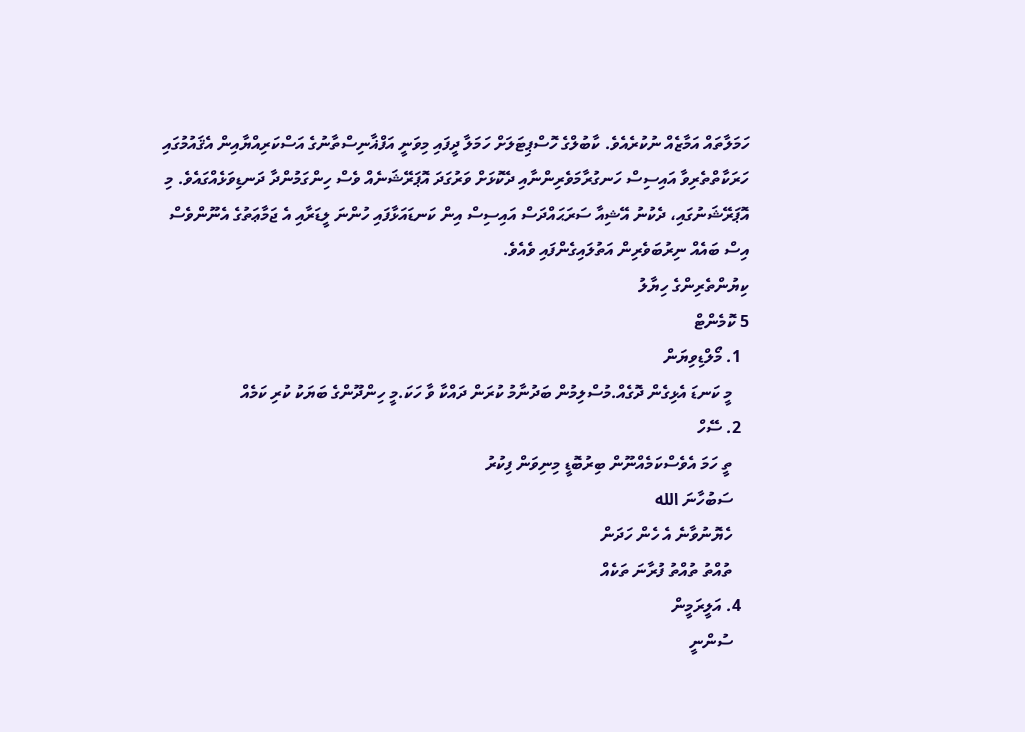ހަމަލާތައް އަމާޒެއް ނުކުރެއެވެ. ކާބުލްގެ ހޮސްޕިޓަލަށް ހަމަލާ ދީފައި މިވަނީ އަފްޣާނިސްތާނުގެ އަސްކަރިއްޔާއިން އެޤައުމުގައި ހަރަކާތްތެރިވާ އައިސިސް ހަނގުރާމަވެރިންނާއި ދެކޮޅަށް ވަރުގަދަ އޮޕަރޭޝަނެއް ވެސް ހިންގަމުންދާ ދަނޑިވަޅެއްގައެވެ. މި އޮޕަރޭޝަނުގައި، ދެކުނު އޭޝިއާ ސަރަޙައްދަސް އައިސިސް އިން ކަނޑައަޅާފައި ހުންނަ ލީޑަރާއި އެ ޖަމާޢަތުގެ އެނޫންވެސް އިސް ބައެއް ނިރުބަވެރިން އަތުލައިގެންފައި ވެއެވެ.
ކިޔުންތެރިންގެ ހިޔާލު
5 ކޮމެންޓް
  1. މޯލްޑިވިޔަން
    މީ ކަނޑަ އެޅިގެން ދޮގެއް.މުސްލިމުން ބަދުނާމު ކުރަން ދައްކާ ވާ ހަކަ.މީ ހިންދޫންގެ ބަޔަކު ކުރި ކަމެއް
  2. ސޭހް
    ތީ ހަމަ އެވެސްކަމެއްނޫން ބިރުބޮޑީ މިނިވަން ފިކުރު
    ސަބުހާނަ الله
    ހެޔޮނުވާނެ އެ ހެން ހަދަން
    ތުއްތު ތުއްތު ފުރާނަ ތަކެއް
  4. އަލީރަމީން
    ސުންނީ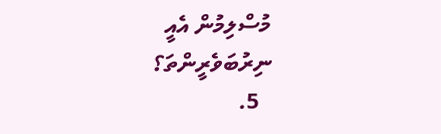މުސްލިމުން އެއީ ނިރުބަވެރީންތަ؟
  5.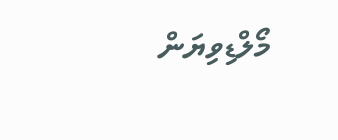މޯލްޑިވިޔަން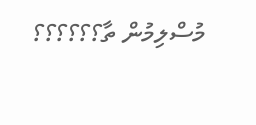މުސްލިމުން ތާ؟؟؟؟؟؟